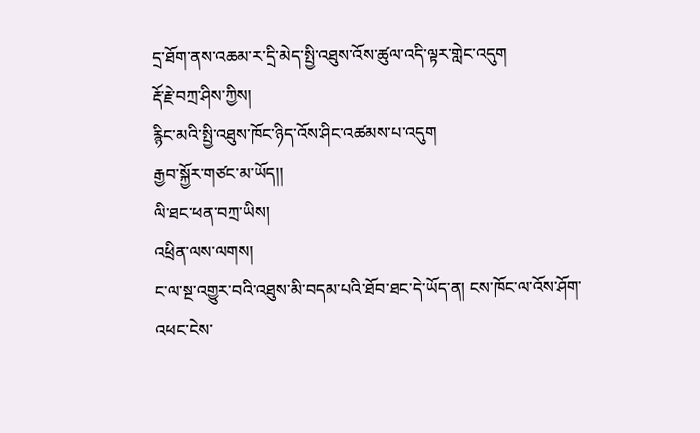དྲ་ཐོག་ནས་འཆམ་ར་དྲི་མེད་སྤྱི་འཐུས་འོས་ཚུལ་འདི་ལྟར་གླེང་འདུག
རྡོ་རྗེ་བཀྲ་ཤིས་ཀྱིས།
རྙིང་མའི་སྤྱི་འཐུས་ཁོང་ཉིད་འོས་ཤིང་འཚམས་པ་འདུག
རྒྱབ་སྐྱོར་གཙང་མ་ཡོད།།
ལི་ཐང་ཕན་བཀྲ་ཡིས།
འཕྲིན་ལས་ལགས།
ང་ལ་སྔ་འགྱུར་བའི་འཐུས་མི་བདམ་པའི་ཐོབ་ཐང་དེ་ཡོད་ན། ངས་ཁོང་ལ་འོས་ཤོག་
འཕང་ངེས་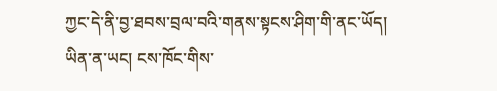ཀྱང་དེ་ནི་བྱ་ཐབས་བྲལ་བའི་གནས་སྟངས་ཤིག་གི་ནང་ཡོད། ཡིན་ན་ཡང། ངས་ཁོང་གིས་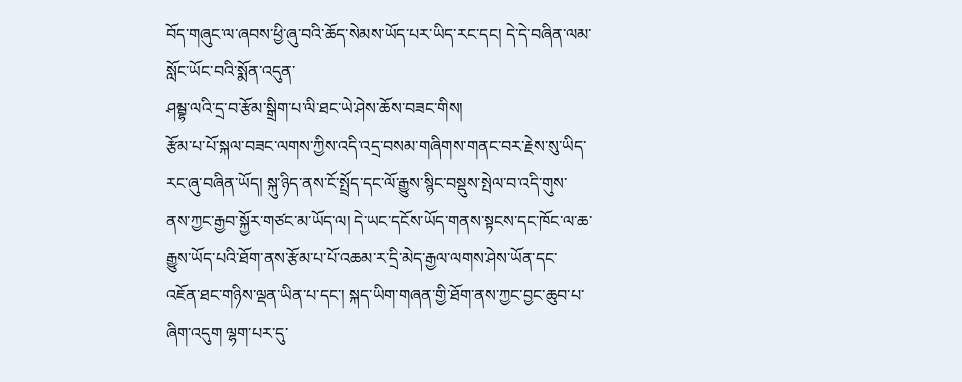བོད་གཞུང་ལ་ཞབས་ཕྱི་ཞུ་བའི་ཆོད་སེམས་ཡོད་པར་ཡིད་རང་དང། དེ་དེ་བཞིན་ལམ་སློང་ཡོང་བའི་སྨོན་འདུན་
ཤམྦྷ་ལའི་དྲ་བ་རྩོམ་སྒྲིག་པ་ལི་ཐང་ཡེ་ཤེས་ཆོས་བཟང་གིས།
རྩོམ་པ་པོ་སྐལ་བཟང་ལགས་ཀྱིས་འདི་འདྲ་བསམ་གཞིགས་གནང་བར་རྗེས་སུ་ཡིད་རང་ཞུ་བཞིན་ཡོད། སྐུ་ཉིད་ནས་ངོ་སྤྲོད་དང་ལོ་རྒྱུས་སྙིང་བསྡུས་སྤེལ་བ་འདི་གུས་ནས་ཀྱང་རྒྱབ་སྐྱོར་གཙང་མ་ཡོད་ལ། དེ་ཡང་དངོས་ཡོད་གནས་སྟངས་དང་ཁོང་ལ་ཆ་རྒྱུས་ཡོད་པའི་ཐོག་ནས་རྩོམ་པ་པོ་འཆམ་ར་དྲི་མེད་རྒྱལ་ལགས་ཤེས་ཡོན་དང་འཇོན་ཐང་གཉིས་ལྡན་ཡིན་པ་དང་། སྐད་ཡིག་གཞན་གྱི་ཐོག་ནས་ཀྱང་བྱང་ཆུབ་པ་ཞིག་འདུག ལྷག་པར་དུ་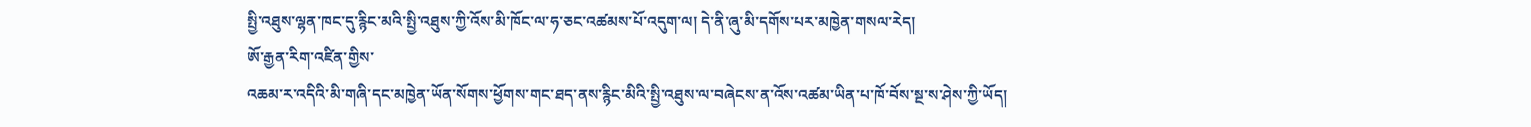སྤྱི་འཐུས་ལྷན་ཁང་དུ་རྙིང་མའི་སྤྱི་འཐུས་ཀྱི་འོས་མི་ཁོང་ལ་ཧ་ཅང་འཚམས་པོ་འདུག་ལ། དེ་ནི་ཞུ་མི་དགོས་པར་མཁྱེན་གསལ་རེད།
ཨོ་རྒྱན་རིག་འཛིན་གྱིས་
འཆམ་ར་འདིའི་མི་གཞི་དང་མཁྱེན་ཡོན་སོགས་ཕྱོགས་གང་ཐད་ནས་རྙིང་མིའི་སྤྱི་འཐུས་ལ་བཞེངས་ན་འོས་འཚམ་ཡིན་པ་ཁོ་བོས་སྔ་ས་ཤེས་ཀྱི་ཡོད།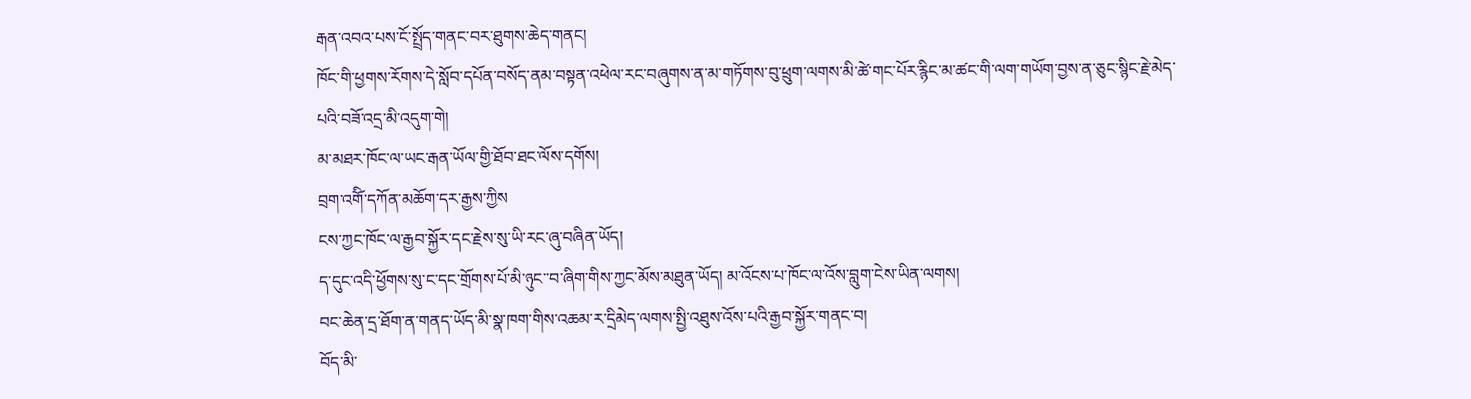རྒན་འབའ་པས་ངོ་སྤྲོད་གནང་བར་ཐུགས་ཆེད་གནང།
ཁོང་གི་ཕྱགས་རོགས་དེ་སློབ་དཔོན་བསོད་ནམ་བསྟན་འཕེལ་རང་བཞུགས་ན་མ་གཏོགས་བུ་ཕྲུག་ལགས་མི་ཚེ་གང་པོར་རྙིང་མ་ཚང་གི་ལག་གཡོག་བྱས་ན་ཅུང་སྙིང་རྗེ་མེད་པའི་བཟོ་འདྲ་མི་འདུག་གེ།
མ་མཐར་ཁོང་ལ་ཡང་རྒན་ཡོལ་གྱི་ཐོབ་ཐང་ལོས་དགོས།
བྲག་འགོི་དཀོན་མཆོག་དར་རྒྱས་ཀྱིས
ངས་ཀྱང་ཁོང་ལ་རྒྱབ་སྐྱོར་དང་རྗེས་སུ་ཡི་རང་ཞུ་བཞིན་ཡོད།
ད་དུང་འདི་ཕྱོགས་སུ་ང་དང་གྲོགས་པོ་མི་ཉུང་་བ་ཞིག་གིས་ཀྱང་མོས་མཐུན་ཡོད། མ་འོངས་པ་ཁོང་ལ་འོས་བླུག་ངེས་ཡིན་ལགས།
བང་ཆེན་དྲ་ཐོག་ན་གནད་ཡོད་མི་སྣ་ཁག་གིས་འཆམ་ར་དྲིམེད་ལགས་སྤྱི་འཐུས་འོས་པའི་རྒྱབ་སྐྱོར་གནང་བ།
བོད་མི་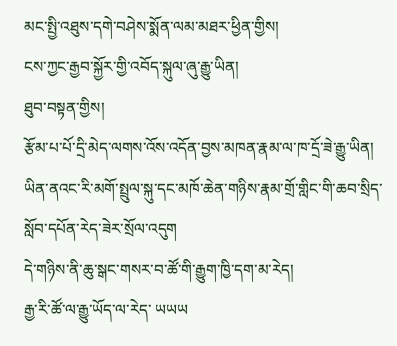མང་སྤྱི་འཐུས་དགེ་བཤེས་སྨོན་ལམ་མཐར་ཕྱིན་གྱིས།
ངས་ཀྱང་རྒྱབ་སྐྱོར་གྱི་འབོད་སྐུལ་ཞུ་རྒྱུ་ཡིན།
ཐུབ་བསྟན་གྱིས།
རྩོམ་པ་པོ་དྲི་མེད་ལགས་འོས་འདོན་བྱས་མཁན་རྣམ་ལ་ཁ་དྲོ་ཟེ་རྒྱུ་ཡིན།
ཡིན་ནའང་རི་མགོ་སྤྲུལ་སྐུ་དང་མཁོ་ཆེན་གཉིས་རྣམ་གྲོ་གླིང་གི་ཆབ་སྲིད་སློབ་དཔོན་རེད་ཟེར་སྲོལ་འདུག
དེ་གཉིས་ནི་ཆུ་སྒང་གསར་བ་ཚོ་གི་རྒྱུག་ཁྱི་དག་མ་རེད།
རྒྱ་རི་ཚོ་ལ་རྒྱུ་ཡོད་ལ་རེད་ ཡཡཡ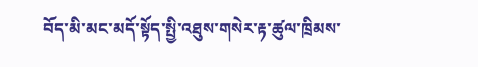བོད་མི་མང་མདོ་སྟོད་སྤྱི་འཐུས་གསེར་རྟ་ཚུལ་ཁྲིམས་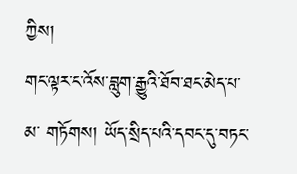ཀྱིས།
གང་ལྟར་ང་འོས་བླུག་རྒྱུའི་ཐོབ་ཐང་མེད་པ་མ་ གཏོགས། ཡོད་སྲིད་པའི་དབང་དུ་བཏང་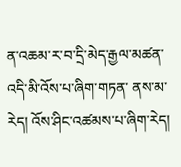ན་འཆམ་ར་བ་དྲི་མེད་རྒྱལ་མཚན་འདི་མི་འོས་པ་ཞིག་གཏན་ ནས་མ་རེད། འོས་ཤིང་འཚམས་པ་ཞིག་རེད།